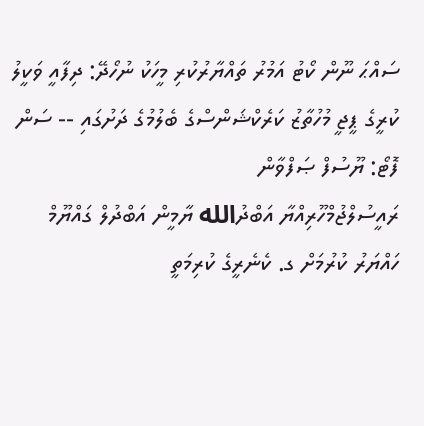ސައްޙަ ނޫން ކޯޓު އަމުރު ތައްޔާރުކުރި މީހަކު ނުހޯދޭ: ދިފާއީ ވަކީލު
ކުރީގެ ޕީޖީ މުހުތާޒު ކަރެކްޝަންސްގެ ބެލުމުގެ ދަށުގައި -- ސަން ފޮޓޯ: ޔޫސުފް ޞަފްވާން
ރައީސުލްޖުމްހޫރިއްޔާ އަބްދުالله ޔާމީން އަބްދުލް ގައްޔޫމް ހައްޔަރު ކުރުމަށް ގ. ކެނެރީގެ ކުރިމަތީ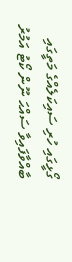ގޯޅީގައި ހުރި ސައިކަލެއްގެ މަތީގައި ބާއްވާފައިވާ ސައްޙަ ނޫން ކޯޓު އަމުރު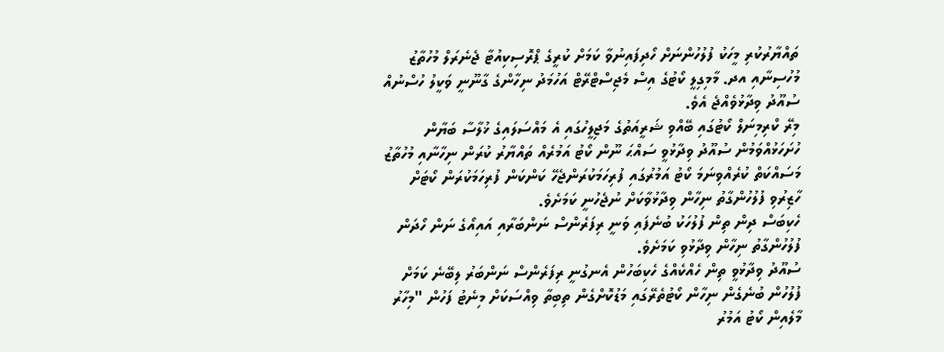ތައްޔާރުކުރި މީހަކު ފުލުހުންނަށް ހޯދިފައިނުވާ ކަމަށް ކުރީގެ ޕްރޮސިކިއުޓާ ޖެނެރަލް މުހުތާޒު މުހުސިނާއި އދ. މާމިގިލީ ކޯޓުގެ އިސް މެޖިސްޓްރޭޓް އަހުމަދު ނިހާންގެ ގާނޫނީ ވަކީލު ހުސްނުއް ސުއޫދު ވިދާޅުވެއްޖެ އެވެ.
މިރޭ ކްރިމިނަލް ކޯޓުގައި ބޭއްވި ޝަރީއަތުގެ މަޖިލީހުގައި އެ މައްސަލައިގެ ޚުލާސާ ބަޔާން ހުށަހަޅުއްވަމުން ސުއޫދު ވިދާޅުވީ ސައްޙަ ނޫން ކޯޓު އަމުރެއް ތައްޔާރު ކުރަން ނިހާނާއި މުހުތާޒު މަސައްކަތް ކުރެއްވިނަމަ ކޯޓު އަމުރުގައި ފުރިހަމަކުރަންޖެހޭ ކަންކަން ފުރިހަމަކުރަން ކޯޓަށް ހާޒިރުވި ފުލުހުންގާތު ނިހާން ވިދާޅުވާކަށް ނުޖެހުނީ ކަމަށެވެ.
ހެކިބަސް ދިން ތިން ފުލުހަކު ބުނެފައި ވަނީ ރިފަރެންސް ނަންބަރާއި އައިއޯގެ ނަން ހޯދަން ފުލުހުންގާތު ނިހާން ވިދާޅުވި ކަމަށެވެ.
ސުއޫދު ވިދާޅުވީ ތިން ހެއްކެއްގެ ހެކިބަހުން އެނގުނީ ރިފަރެންސް ނަންބަރު ލިބޭނެ ކަމަށް ފުލުހުން ބުނެގެން ނިހާން ކޯޓުތެރޭގައި މަޑުކޮށްގެން ތިބިތާ ވިއްސަކަށް މިނެޓު ފަހުން "މިހާރު މާލެއިން ކޯޓު އަމުރު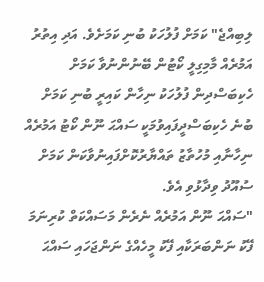ލިބިއްޖެ" ކަމަށް ފުލުހަކު ބުނި ކަމަށެވެ. އަދި އިތުރު އަމުރެއް މާމިގިލީ ކޯޓުން ބޭނުންނުވާ ކަމަށް ހެކިބަސްދިން ފުލުހަކު ނިހާން ކައިރީ ބުނި ކަމަށް ބުނެ ހެކިބަސްދީފައިވުމަކީ ސައްޙަ ނޫން ކޯޓު އަމުރެއް ނިހާނާއި މުހުތާޒު ތައްޔާރުކޮށްފައިނުވާކަން ކަމަށް ސުއޫދު ވިދާޅުވި އެވެ.
"ސައްޙަ ނޫން އަމުރެއް ނެރެން މަސައްކަތް ކުރިނަމަ ފޭކު ނަންބަރަކާއި ފޭކު މީހެއްގެ ނަންޖަހައި ސައްޙަ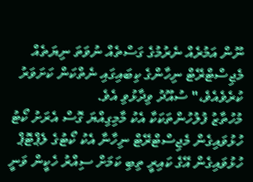ނޫން އަމުރެއް ނެރުމުގެ ގަސްތެއް ނުވަތަ ނިޔަތެއް މެޖިސްޓްރޭޓް ނިހާންގެ ކިބައިގައި ނެތްކަން ކަށަވަރު ކުރެވެއެވެ،" ސުއޫދު ވިދާޅުވި އެވެ.
މުހުތާޒު ފުލުހުންތަކަކާ އެކު މާމިގިއްޔަ ގޮސް އެރަށު ކޯޓު ހުޅުވައިގެން މެޖިސްޓްރޭޓް ނިހާނާ އެކު ކޯޓުގެ ލެޕްޓޮޕް ހުޅުވައިގެން އޭގެ ކައިރީ ތިބި ކަމަށް ސިއްރު ހެކީން ވަނީ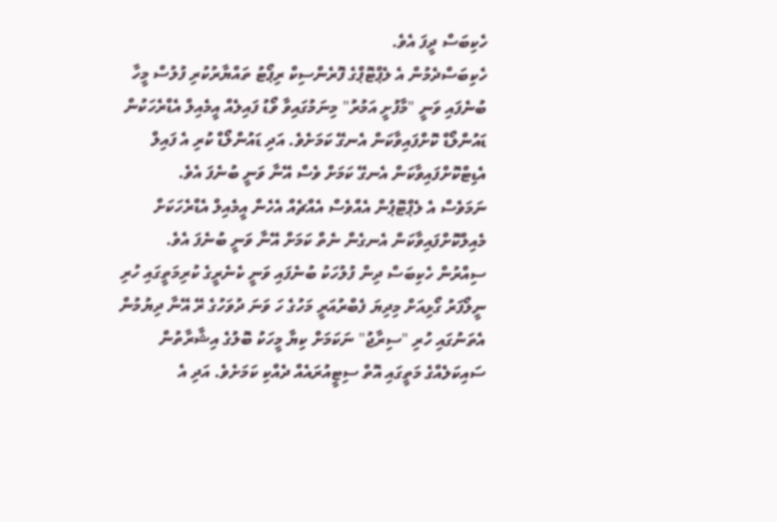ހެކިބަސް ދީފަ އެވެ.
ހެކިބަސްދެމުން އެ ލެޕްޓޮޕްގެ ފޮރެންސިކް ރިޕޯޓު ތައްޔާރުކުރި ފުލުސް މީހާ ބުނެފައި ވަނީ "މާފުށީ އަމުރު" މިނަމުގައިވާ ވޯޑު ފައިލެއް އީމެއިލް އެޑްރެހަކުން ޑައުންލޯޑް ކޮށްފައިވާކަން އެނގޭ ކަމަށެވެ. އަދި ޑައުންލޯޑް ކުރި އެ ފައިލް އެޑިޓްކޮށްފައިވާކަން އެނގޭ ކަމަށް ވެސް އޭނާ ވަނީ ބުނެފަ އެވެ.
ނަމަވެސް އެ ލެޕްޓޮޕުން އެއްވެސް އެއްޗެއް އެހެން އީމެއިލް އެޑްރެހަކަށް މެއިލްކޮށްފައިވާކަން އެނގެން ނެތް ކަމަށް އޭނާ ވަނީ ބުނެފަ އެވެ.
ސިއްރުން ހެކިބަސް ދިން ފުލުހަކު ބުނެފައި ވަނީ ކެނެރީގެ ކުރިމަތީގައި ހުރި ނީލޯފަރު ގޯޅިއަށް މިދިޔަ ފެބްރުއަރީ މަހުގެ ހަ ވަނަ ދުވަހުގެ ރޭ އޭނާ ދިޔުމުން އެތަނުގައި ހުރި "ސިރާޖު" ނަކަމަށް ކިޔާ މީހަކު ބޮލުގެ އިޝާރާތުން ސައިކަލެއްގެ މަތީގައި އޮތް ސިޓީއުރައެއް ދެއްކި ކަމަށެވެ. އަދި އެ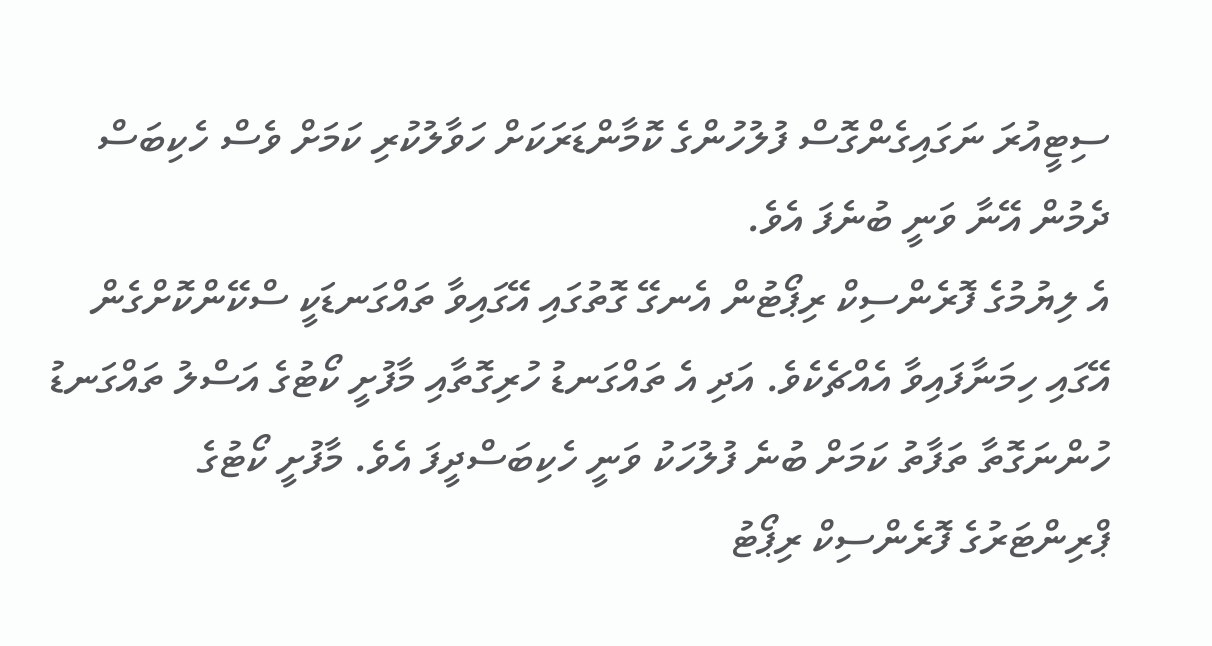ސިޓީއުރަ ނަގައިގެންގޮސް ފުލުހުންގެ ކޮމާންޑަރަކަށް ހަވާލުކުރި ކަމަށް ވެސް ހެކިބަސް ދެމުން އޭނާ ވަނީ ބުނެފަ އެވެ.
އެ ލިޔުމުގެ ފޮރެންސިކް ރިޕޯޓުން އެނގޭ ގޮތުގައި އޭގައިވާ ތައްގަނޑަކީ ސްކޭންކޮށްގެން އޭގައި ހިމަނާފައިވާ އެއްޗެކެވެ. އަދި އެ ތައްގަނޑު ހުރިގޮތާއި މާފުށީ ކޯޓުގެ އަސްލު ތައްގަނޑު ހުންނަގޮތާ ތަފާތު ކަމަށް ބުނެ ފުލުހަކު ވަނީ ހެކިބަސްދީފަ އެވެ. މާފުށީ ކޯޓުގެ ޕްރިންޓަރުގެ ފޮރެންސިކް ރިޕޯޓު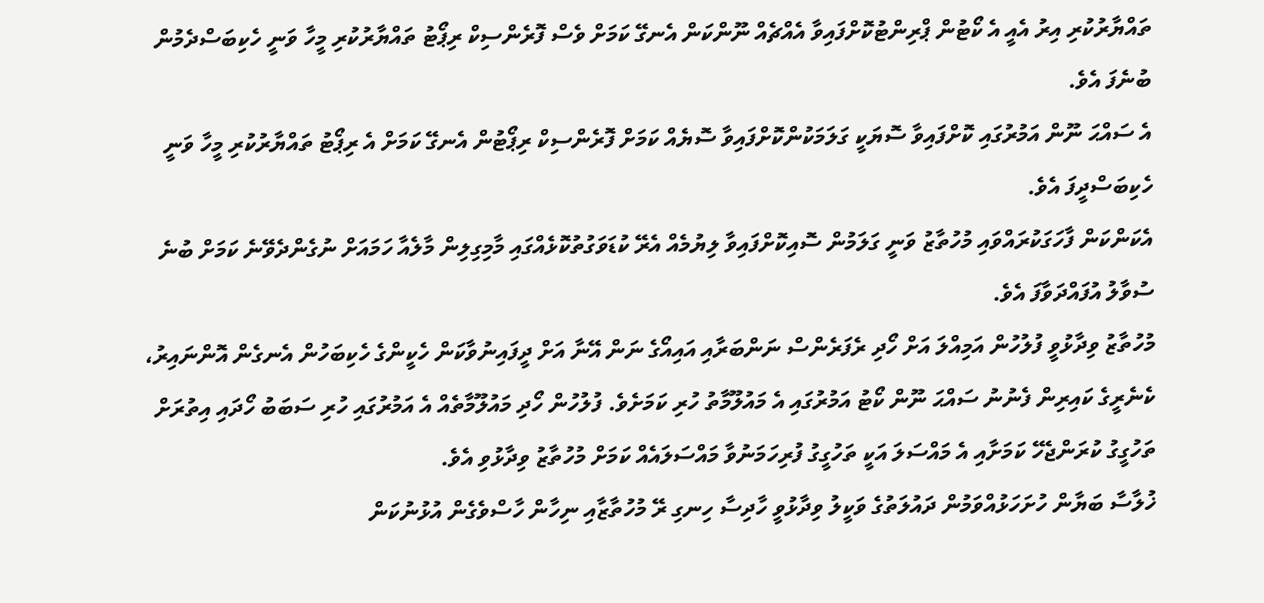ތައްޔާރުކުރި އިރު އެއީ އެ ކޯޓުން ޕްރިންޓުކޮށްފައިވާ އެއްޗެއް ނޫންކަން އެނގޭ ކަމަށް ވެސް ފޮރެންސިކް ރިޕޯޓު ތައްޔާރުކުރި މީހާ ވަނީ ހެކިބަސްދެމުން ބުނެފަ އެވެ.
އެ ސައްޙަ ނޫން އަމުރުގައި ކޮށްފައިވާ ސޮޔަކީ ގަލަމަކުންކޮށްފައިވާ ސޮޔެއް ކަމަށް ފޮރެންސިކް ރިޕޯޓުން އެނގޭ ކަމަށް އެ ރިޕޯޓު ތައްޔާރުކުރި މީހާ ވަނީ ހެކިބަސްދީފަ އެވެ.
އެކަންކަން ފާހަގަކުރައްވައި މުހުތާޒު ވަނީ ގަލަމުން ސޮއިކޮށްފައިވާ ލިޔުމެއް އެރޭ ކުޑަވަގުތުކޮޅެއްގައި މާމިގިލިން މާލެއާ ހަމައަށް ނުގެންދެވޭނެ ކަމަށް ބުނެ ސުވާލު އުފައްދަވާފަ އެވެ.
މުހުތާޒު ވިދާޅުވީ ފުލުހުން އަމިއްލަ އަށް ހޯދި ރެފަރެންސް ނަންބަރާއި އައިއޯގެ ނަން އޭނާ އަށް ދީފައިނުވާކަން ހެކީންގެ ހެކިބަހުން އެނގެން އޮންނައިރު، ކެނެރީގެ ކައިރިން ފެނުނު ސައްޙަ ނޫން ކޯޓު އަމުރުގައި އެ މައުލޫމާތު ހުރި ކަމަށެވެ. ފުލުހުން ހޯދި މައުލޫމާތެއް އެ އަމުރުގައި ހުރި ސަބަބު ހޯދައި އިތުރަށް ތަހުގީގު ކުރަންޖެހޭ ކަމަށާއި އެ މައްސަލަ އަކީ ތަހުގީގު ފުރިހަމަނުވާ މައްސަލައެއް ކަމަށް މުހުތާޒު ވިދާޅުވި އެވެ.
ޚުލާސާ ބަޔާން ހުށަހަޅުއްވަމުން ދައުލަތުގެ ވަކީލު ވިދާޅުވީ ހާދިސާ ހިނގި ރޭ މުހުތާޒާއި ނިހާން ހާސްވެގެން އުޅުނުކަން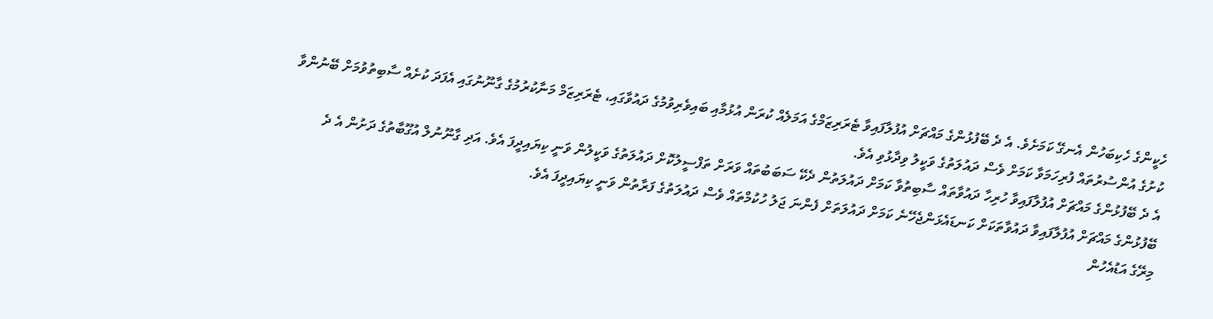ހެކީންގެ ހެކިބަހުން އެނގޭ ކަމަށެވެ. އެ ދެ ބޭފުޅުންގެ މައްޗަށް އުފުލާފައިވާ ޓެރަރިޒަމްގެ އަމަލެއް ކުރަން އުޅުމާއި ބައިވެރިވުމުގެ ދައުވާގައި، ޓެރަރިޒަމް މަނާކުރުމުގެ ގާނޫނުގައި އެފަދަ ކުށެއް ސާބިތުވުމަށް ބޭނުންވާ ކުށުގެ އުންސުރުތައް ފުރިހަމަވާ ކަމަށް ވެސް ދައުލަތުގެ ވަކީލު ވިދާޅުވި އެވެ.
އެ ދެ ބޭފުޅުންގެ މައްޗަށް އުފުލާފައިވާ ހުރިހާ ދައުވާތައް ސާބިތުވާ ކަމަށް ދައުލަތުން ދެކޭ ސަބަބުތައް ވަރަށް ތަފްސީލުކޮށް ދައުލަތުގެ ވަކީލުން ވަނީ ކިޔައިދީފަ އެވެ. އަދި ގާނޫނުލް އުގޫބާތުގެ ދަށުން އެ ދެ ބޭފުޅުންގެ މައްޗަށް އުފުލާފައިވާ ދައުވާތަކަށް ކަނޑައެޅަންޖެހޭނެ ކަމަށް ދައުލަތަށް ފެންނަ ޖަލު ހުކުމްތައް ވެސް ދައުލަތުގެ ފަރާތުން ވަނީ ކިޔައިދީފަ އެވެ.
މިރޭގެ އަޑުއެހުން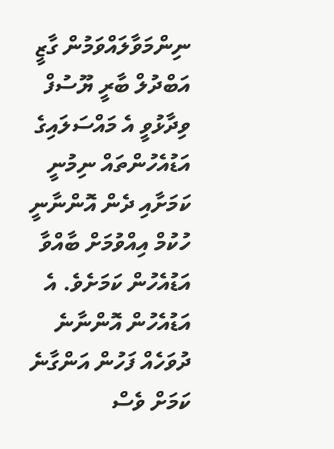ނިންމަވާލައްވަމުން ގާޒީ އަބްދުލް ބާރީ ޔޫސުފް ވިދާޅުވީ އެ މައްސަލައިގެ އަޑުއެހުންތައް ނިމުނީ ކަމަށާއި ދެން އޮންނާނީ ހުކުމް އިއްވުމަށް ބާއްވާ އަޑުއެހުން ކަމަށެވެ. އެ އަޑުއެހުން އޮންނާނެ ދުވަހެއް ފަހުން އަންގާނެ ކަމަށް ވެސް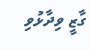ގާޒީ ވިދާޅުވި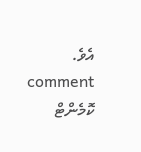އެވެ.
comment ކޮމެންޓް